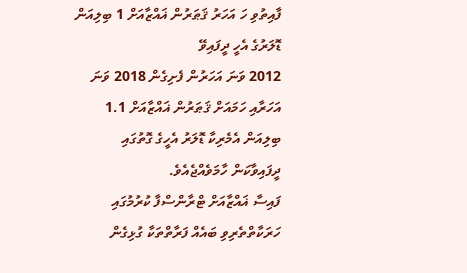ފާއިތުވި ހަ އަހަރު ޤަޠަރުން ޣައްޒާއަށް 1 ބިލިއަން ޑޮލަރުގެ އެހީ ދީފައިވޭ
2012 ވަނަ އަހަރުން ފެށިގެން 2018 ވަނަ އަހަރާއި ހަމައަށް ޤަޠަރުން ޣައްޒާއަށް 1.1 ބިލިއަން އެމެރިކާ ޑޮލަރު އެހީގެ ގޮތުގައި ދީފައިވާކަން ހާމަވެއްޖެއެވެ.
ފައިސާ ޣައްޒާއަށް ޓްރާންސްފާ ކުރުމުގައި ހަރަކާތްތެރިވި ބައެއް ފަރާތްތަކާ ގުޅިގެން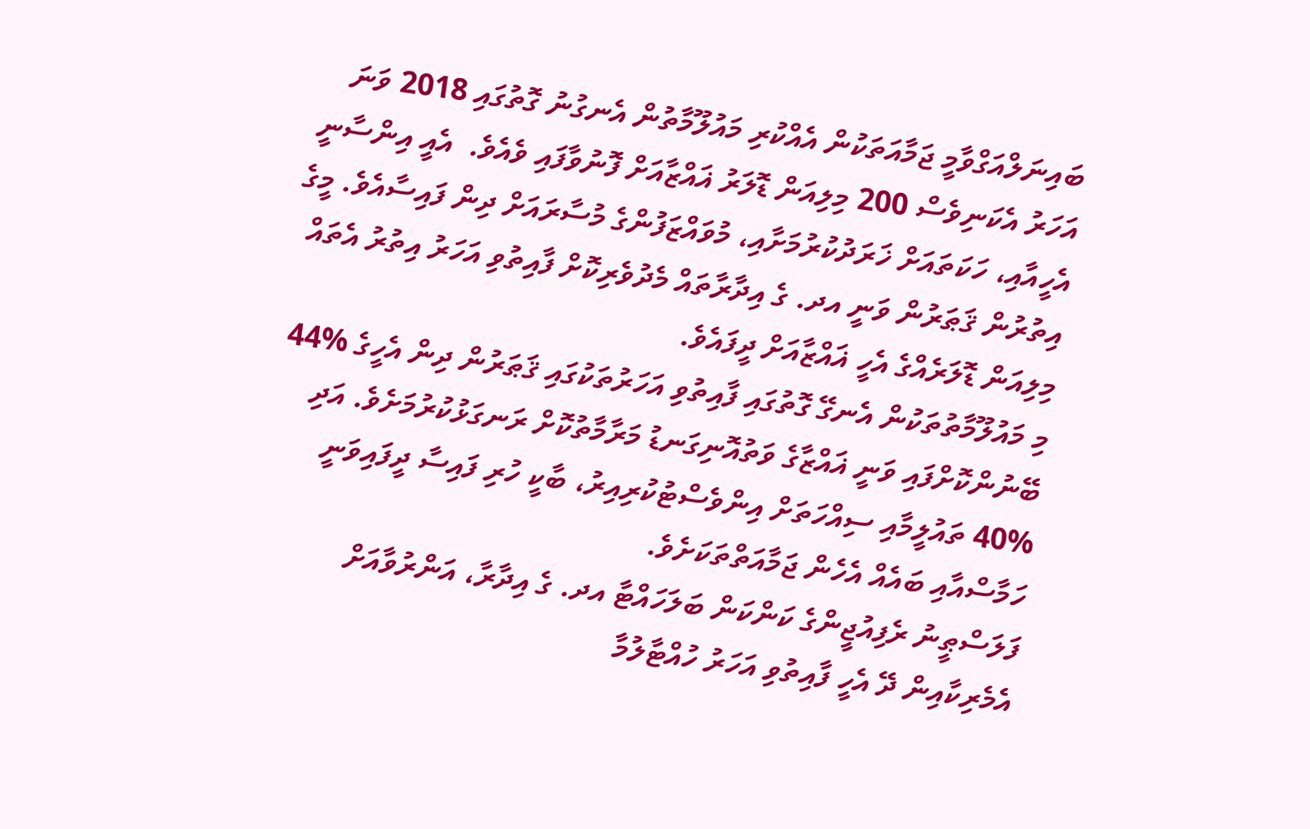ބައިނަލްއަގްވާމީ ޖަމާއަތަކުން އެއްކުރި މައުލޫމާތުން އެނގުނު ގޮތުގައި 2018 ވަނަ އަހަރު އެކަނިވެސް 200 މިލިއަން ޑޮލަރު ޣައްޒާއަށް ފޮނުވާފައި ވެއެވެ.  އެއީ އިންސާނީ އެހީއާއި، ހަކަތައަށް ޚަރަދުކުރުމަށާއި، މުވައްޒަފުންގެ މުސާރައަށް ދިން ފައިސާއެވެ. މީގެ އިތުރުން ޤަޠަރުން ވަނީ އދ. ގެ އިދާރާތައް މެދުވެރިކޮށް ފާއިތުވި އަހަރު އިތުރު އެތައް މިލިއަން ޑޮލަރެއްގެ އެހީ ޣައްޒާއަށް ދީފައެވެ.
މި މައުލޫމާތުތަކުން އެނގޭ ގޮތުގައި ފާއިތުވި އަހަރުތަކުގައި ޤަޠަރުން ދިން އެހީގެ %44 ބޭނުންކޮށްފައި ވަނީ ޣައްޒާގެ ވަތުއޮނިގަނޑު މަރާމާތުކޮށް ރަނގަޅުކުރުމަށެވެ. އަދި %40 ތައުލީމާއި ސިއްހަތަށް އިންވެސްޓުކުރިއިރު، ބާކީ ހުރި ފައިސާ ދީފައިވަނީ ހަމާސްއާއި ބައެއް އެހެން ޖަމާއަތްތަކަށެވެ.
ފަލަސްޠީނު ރެފިއުޖީންގެ ކަންކަން ބަލަހައްޓާ އދ. ގެ އިދާރާ، އަންރުވާއަށް އެމެރިކާއިން ދޭ އެހީ ފާއިތުވި އަހަރު ހުއްޓާލުމާ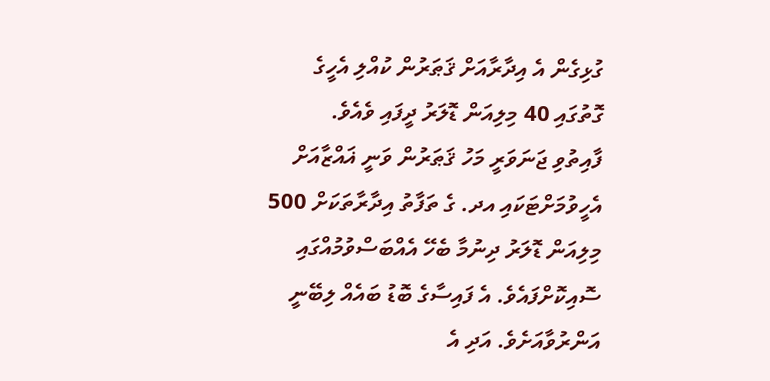ގުޅިގެން އެ އިދާރާއަށް ޤަޠަރުން ކުއްލި އެހީގެ ގޮތުގައި 40 މިލިއަން ޑޮލަރު ދީފައި ވެއެވެ.
ފާއިތުވި ޖަނަވަރީ މަހު ޤަޠަރުން ވަނީ ޣައްޒާއަށް އެހީވުމަށްޓަކައި އދ. ގެ ތަފާތު އިދާރާތަކަށް 500 މިލިއަން ޑޮލަރު ދިނުމާ ބެހޭ އެއްބަސްވުމުއްގައި ސޮއިކޮށްފައެވެ. އެ ފައިސާގެ ބޮޑު ބައެއް ލިބޭނީ އަންރުވާއަށެވެ. އަދި އެ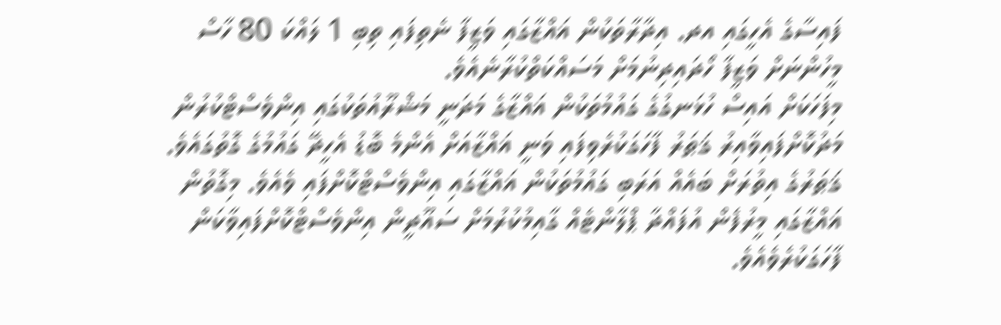ފައިސާގެ އެހީގައި އދ. އިދާރާތަކުން ޣައްޒާގައި ވަޒީފާ ނެތިފައި ތިބި 1 ލައްކަ 80 ހާސް މީހުންނަށް ވަޒީފާ ހޯދައިދިނުމަށް މަސައްކަތްކުރާނެއެވެ.
މިފަހަކަށް އައިސް ހުޅަނގުގެ ގައުމުތަކުން ޣައްޒާގެ މަދަނީ މަޝްރޫއުތަކުގައި އިންވެސްޓްކުރުން މަދުކޮށްފައިވާއިރު ޤަޠަރު ފާހަގަކުރެވިފައި ވަނީ ޣައްޒާއަށް އެންމެ ބޮޑު އެހީދޭ ގައުމުގެ ގޮތުގައެވެ. ޤަޠަރުގެ އިތުރަށް ބައެއް އަރަބި ގައުމުތަކުން ޣައްޒާގައި އިންވެސްޓްކޮށްފައި ވެއެވެ. މިގޮތުން ޣައްޒާގައި މީރުފެން އުފައްދާ ޕްލާންޓެއް ގާއިމުކުރުމަށް ސައޫދީން އިންވެސްޓްކޮށްފައިވާކަން ފާހަގަކުރެވެއެވެ.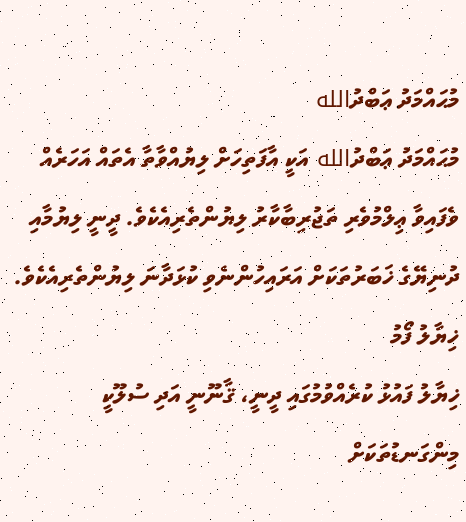މުޙައްމަދު ޢަބްދުالله
މުޙައްމަދު ޢަބްދުالله އަކީ އާފަތިހަށް ލިޔުއްވާތާ އެތައް އަހަރެއް ވެފައިވާ ޢިލްމުވެރި ތަޖުރިބާކާރު ލިޔުންތެރިއެކެވެ. ދީނީ ލިޔުމާއި ދުނިޔޭގެ ޚަބަރުތަކަށް އަރައިހުންނެވި ކުޅަދާނަ ލިޔުންތެރިއެކެވެ.
ޚިޔާލު ފޯމު
ޚިޔާލު ފައުޅު ކުރެއްވުމުގައި ދީނީ، ޤާނޫނީ އަދި ސުލޫކީ މިންގަނޑުތަކަށް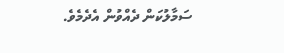ސަމާލުކަން ދެއްވުން އެދެމެވެ.